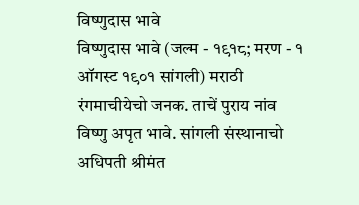विष्णुदास भावे
विष्णुदास भावे (जल्म - १९१८; मरण - १ ऑगस्ट १९०१ सांगली) मराठी रंगमाचीयेचो जनक. ताचें पुराय नांव विष्णु अपृत भावे. सांगली संस्थानाचो अधिपती श्रीमंत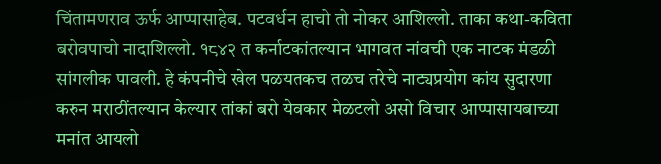चिंतामणराव ऊर्फ आप्पासाहेब. पटवर्धन हाचो तो नोकर आशिल्लो. ताका कथा-कविता बरोवपाचो नादाशिल्लो. १८४२ त कर्नाटकांतल्यान भागवत नांवची एक नाटक मंडळी सांगलीक पावली. हे कंपनीचे खेल पळयतकच तळच तरेचे नाट्यप्रयोग कांय सुदारणा करुन मराठींतल्यान केल्यार तांकां बरो येवकार मेळटलो असो विचार आप्पासायबाच्या मनांत आयलो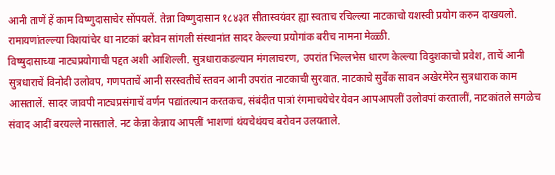आनी ताणें हें काम विष्णुदासाचेर सोंपयलें. तेन्ना विष्णुदासान १८४३त सीतास्वयंवर ह्या स्वताच रचिल्ल्या नाटकाचो यशस्वी प्रयोग करुन दाखयलो. रामायणांतल्ल्या विशयांचेर धा नाटकां बरोवन सांगली संस्थानांत सादर केल्ल्या प्रयोगांक बरीच नामना मेळ्ळी.
विष्षुदासाच्या नाट्यप्रयोगाची पद्दत अशी आशिल्ली. सुत्रधाराकडल्यान मंगलाचरण, उपरांत भिल्लभेस धारण केल्ल्या विदुशकाचो प्रवेश, ताचें आनी सुत्रधाराचें विनोदी उलोवप, गणपताचें आनी सरस्वतीचें स्तवन आनी उपरांत नाटकाची सुरवात. नाटकाचे सुर्वेक सावन अखेरमेरेन सुत्रधाराक काम आसतालें. सादर जावपी नाट्यप्रसंगाचें वर्णन पद्यांतल्यान करतकच, संबंदीत पात्रां रंगमाचयेचेर येवन आपआपलीं उलोवपां करतालीं, नाटकांतले सगळेच संवाद आदीं बरयल्ले नासताले. नट केन्ना केन्नाय आपलीं भाशणां थंयचेथंयच बरोवन उलयताले.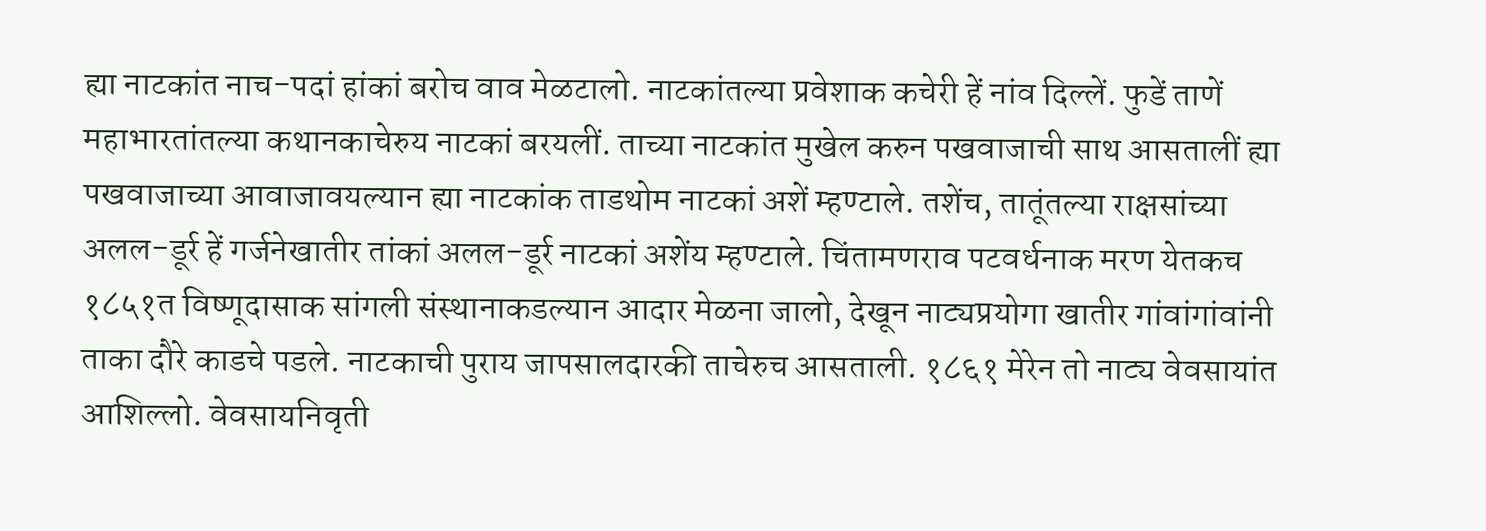ह्या नाटकांत नाच-पदां हांकां बरोच वाव मेळटालो. नाटकांतल्या प्रवेशाक कचेरी हें नांव दिल्लें. फुडें ताणें महाभारतांतल्या कथानकाचेरुय नाटकां बरयलीं. ताच्या नाटकांत मुखेल करुन पखवाजाची साथ आसतालीं ह्या पखवाजाच्या आवाजावयल्यान ह्या नाटकांक ताडथोम नाटकां अशें म्हण्टाले. तशेंच, तातूंतल्या राक्षसांच्या अलल-डूर्र हें गर्जनेखातीर तांकां अलल-डूर्र नाटकां अशेंय म्हण्टाले. चिंतामणराव पटवर्धनाक मरण येतकच १८५१त विष्णूदासाक सांगली संस्थानाकडल्यान आदार मेळना जालो, देखून नाट्यप्रयोगा खातीर गांवांगांवांनी ताका दौरे काडचे पडले. नाटकाची पुराय जापसालदारकी ताचेरुच आसताली. १८६१ मेरेन तो नाट्य वेवसायांत आशिल्लो. वेवसायनिवृती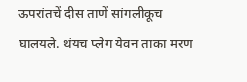ऊपरांतचें दीस ताणें सांगलीकूच घालयले. थंयच प्लेग येवन ताका मरण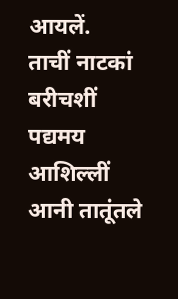आयलें.
ताचीं नाटकां बरीचशीं पद्यमय आशिल्लीं आनी तातूंतले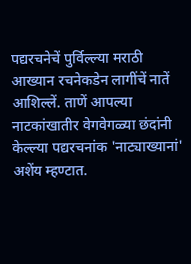पद्यरचनेचें पुर्विल्ल्या मराठी आख्यान रचनेकडेन लागींचें नातें आशिल्लें. ताणें आपल्या नाटकांखातीर वेगवेगळ्या छंदांनी केल्ल्या पद्यरचनांक 'नाट्याख्यानां' अशेंय म्हण्टात.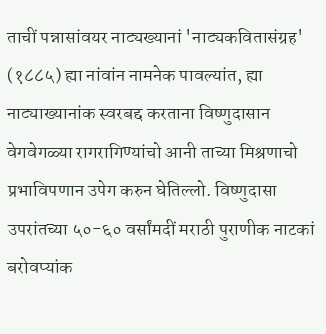ताचीं पन्नासांवयर नाट्यख्यानां 'नाट्यकवितासंग्रह' (१८८५) ह्या नांवांन नामनेक पावल्यांत, ह्या नाट्याख्यानांक स्वरबद्द करताना विष्णुदासान वेगवेगळ्या रागरागिण्यांचो आनी ताच्या मिश्रणाचो प्रभाविपणान उपेग करुन घेतिल्लो. विष्णुदासा उपरांतच्या ५०-६० वर्सांमदीं मराठी पुराणीक नाटकां बरोवप्यांक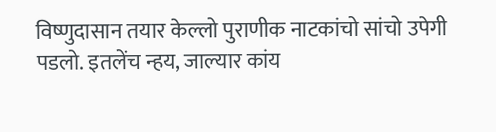विष्णुदासान तयार केल्लो पुराणीक नाटकांचो सांचो उपेगी पडलो. इतलेंच न्हय, जाल्यार कांय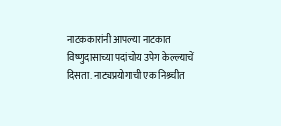नाटककारांनी आपल्या नाटकात विष्णुदासाच्या पदांचोय उपेग केल्ल्याचें दिसता. नाट्यप्रयोगाची एक निश्र्चीत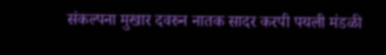संकल्पना मुखार दवरुन नातक सादर करपी पयली मंडळी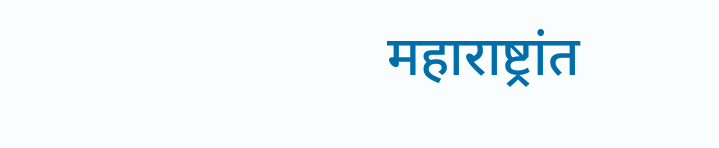महाराष्ट्रांत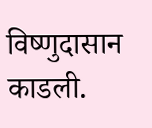विष्णुदासान काडली.